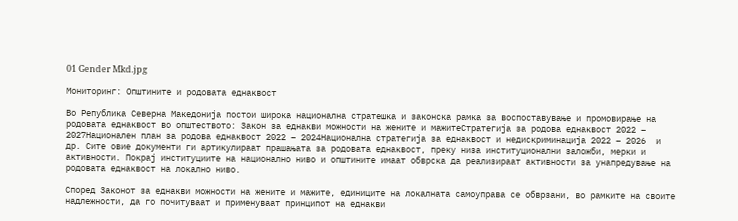01 Gender Mkd.jpg

Мониторинг: Општините и родовата еднаквост

Во Република Северна Македонија постои широка национална стратешка и законска рамка за воспоставување и промовирање на родовата еднаквост во општеството: Закон за еднакви можности на жените и мажитеСтратегија за родова еднаквост 2022 – 2027Национален план за родова еднаквост 2022 – 2024Национална стратегија за еднаквост и недискриминација 2022 – 2026  и др. Сите овие документи ги артикулираат прашањата за родовата еднаквост, преку низа институционални заложби, мерки и активности. Покрај институциите на национално ниво и општините имаат обврска да реализираат активности за унапредување на родовата еднаквост на локално ниво.

Според Законот за еднакви можности на жените и мажите, единиците на локалната самоуправа се обврзани, во рамките на своите надлежности, да го почитуваат и применуваат принципот на еднакви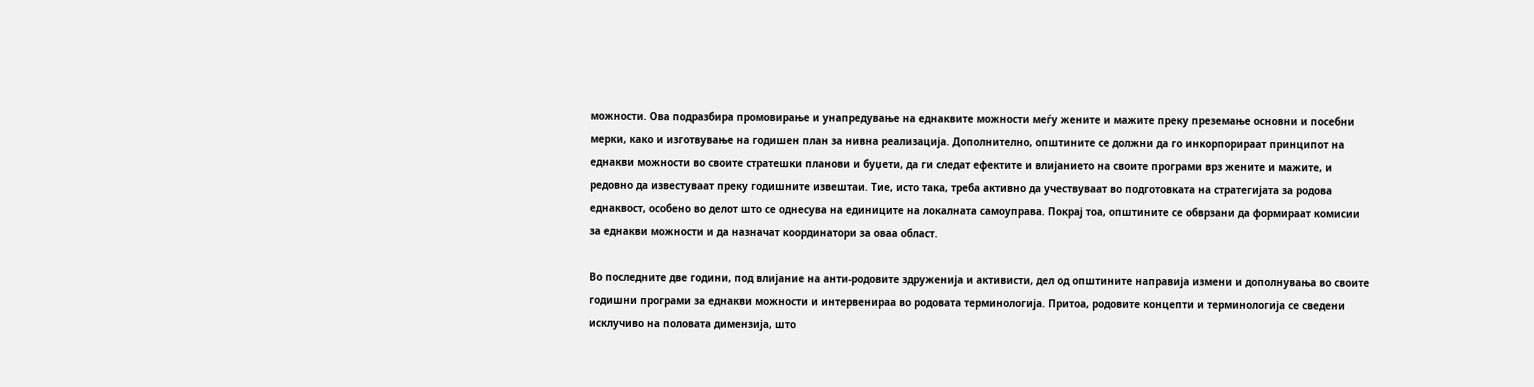можности. Ова подразбира промовирање и унапредување на еднаквите можности меѓу жените и мажите преку преземање основни и посебни мерки, како и изготвување на годишен план за нивна реализација. Дополнително, општините се должни да го инкорпорираат принципот на еднакви можности во своите стратешки планови и буџети, да ги следат ефектите и влијанието на своите програми врз жените и мажите, и редовно да известуваат преку годишните извештаи. Тие, исто така, треба активно да учествуваат во подготовката на стратегијата за родова еднаквост, особено во делот што се однесува на единиците на локалната самоуправа. Покрај тоа, општините се обврзани да формираат комисии за еднакви можности и да назначат координатори за оваа област.

Во последните две години, под влијание на анти-родовите здруженија и активисти, дел од општините направија измени и дополнувања во своите годишни програми за еднакви можности и интервенираа во родовата терминологија. Притоа, родовите концепти и терминологија се сведени исклучиво на половата димензија, што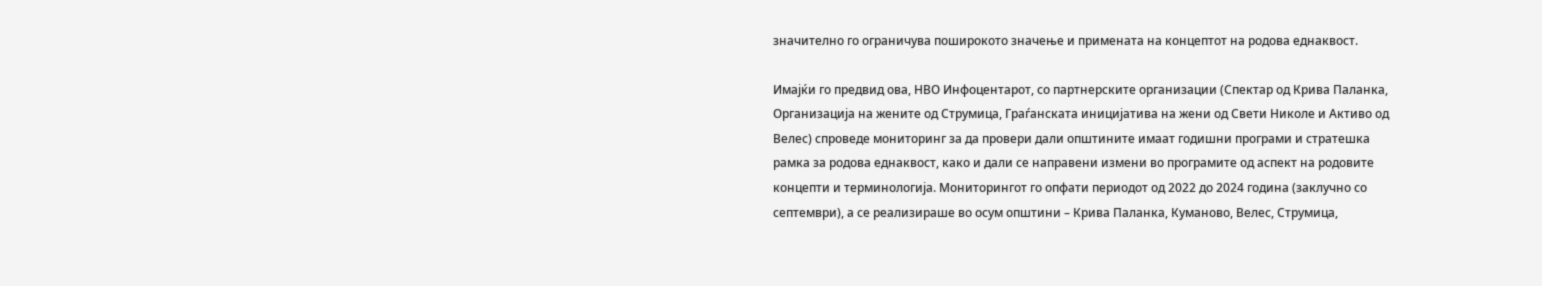значително го ограничува поширокото значење и примената на концептот на родова еднаквост.

Имајќи го предвид ова, НВО Инфоцентарот, со партнерските организации (Спектар од Крива Паланка, Организација на жените од Струмица, Граѓанската иницијатива на жени од Свети Николе и Активо од Велес) спроведе мониторинг за да провери дали општините имаат годишни програми и стратешка рамка за родова еднаквост, како и дали се направени измени во програмите од аспект на родовите концепти и терминологија. Мониторингот го опфати периодот од 2022 до 2024 година (заклучно со септември), а се реализираше во осум општини – Крива Паланка, Куманово, Велес, Струмица,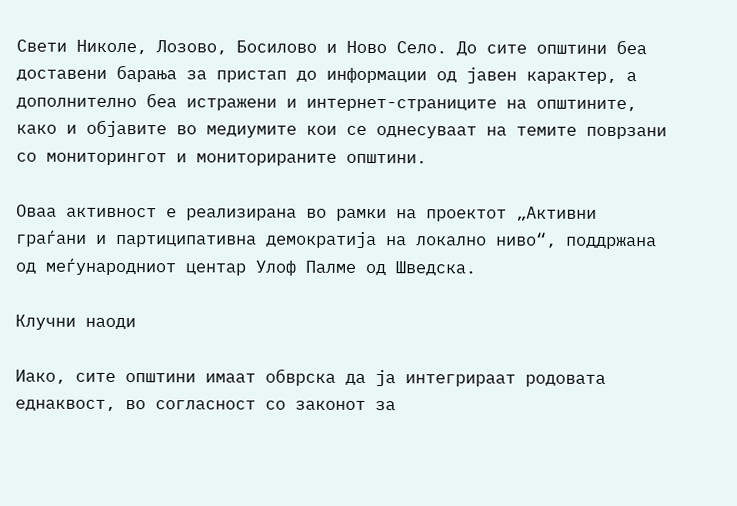Свети Николе, Лозово, Босилово и Ново Село. До сите општини беа доставени барања за пристап до информации од јавен карактер, а дополнително беа истражени и интернет-страниците на општините, како и објавите во медиумите кои се однесуваат на темите поврзани со мониторингот и мониторираните општини.

Оваа активност е реализирана во рамки на проектот „Активни граѓани и партиципативна демократија на локално ниво“, поддржана од меѓународниот центар Улоф Палме од Шведска.

Клучни наоди

Иако, сите општини имаат обврска да ја интегрираат родовата еднаквост, во согласност со законот за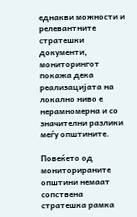еднакви можности и релевантните стратешки документи, мониторингот покажа дека реализацијата на локално ниво е нерамномерна и со значителни разлики меѓу општините.

Повеќето од мониторираните општини немаат сопствена стратешка рамка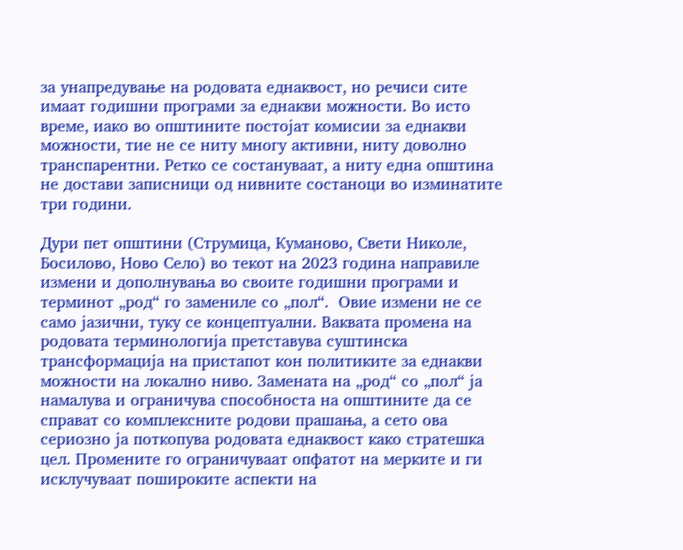за унапредување на родовата еднаквост, но речиси сите имаат годишни програми за еднакви можности. Во исто време, иако во општините постојат комисии за еднакви можности, тие не се ниту многу активни, ниту доволно транспарентни. Ретко се состануваат, а ниту една општина не достави записници од нивните состаноци во изминатите три години.

Дури пет општини (Струмица, Куманово, Свети Николе, Босилово, Ново Село) во текот на 2023 година направиле измени и дополнувања во своите годишни програми и терминот „род“ го замениле со „пол“.  Овие измени не се само јазични, туку се концептуални. Ваквата промена на родовата терминологија претставува суштинска трансформација на пристапот кон политиките за еднакви можности на локално ниво. Замената на „род“ со „пол“ ја намалува и ограничува способноста на општините да се справат со комплексните родови прашања, а сето ова сериозно ја поткопува родовата еднаквост како стратешка цел. Промените го ограничуваат опфатот на мерките и ги исклучуваат пошироките аспекти на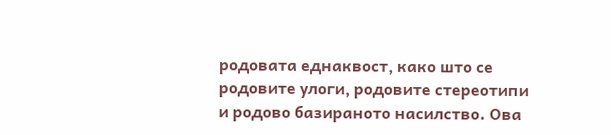родовата еднаквост, како што се родовите улоги, родовите стереотипи и родово базираното насилство. Ова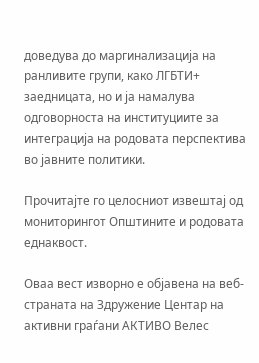доведува до маргинализација на ранливите групи, како ЛГБТИ+ заедницата, но и ја намалува одговорноста на институциите за интеграција на родовата перспектива во јавните политики.

Прочитајте го целосниот извештај од мониторингот Општините и родовата еднаквост.

Оваа вест изворно е објавена на веб-страната на Здружение Центар на активни граѓани АКТИВО Велес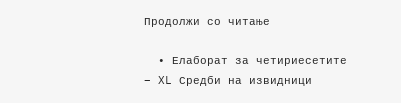Продолжи со читање

  • Елаборат за четириесетите – XL Средби на извидници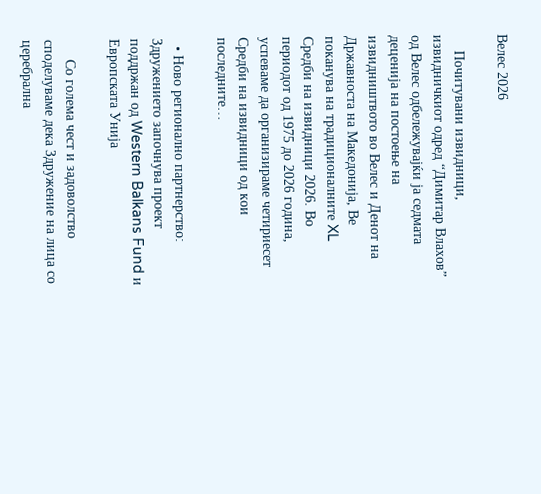Велес 2026

    Почитувани извидници, извидничкиот одред “Димитар Влахов” од Велес одбележувајќи ја седмата деценија на постоење на извидништвото во Велес и Денот на Државноста на Македонија, Ве поканува на традиционалните XL Средби на извидници 2026. Во периодот од 1975 до 2026 година, успевaме да организираме четириесет Средби на извидници од кои последните…

  • Ново регионално партнерство: Здружението започнува проект поддржан од Western Balkans Fund и Европската Унија

     Со голема чест и задоволство споделуваме дека Здружение на лица со церебрална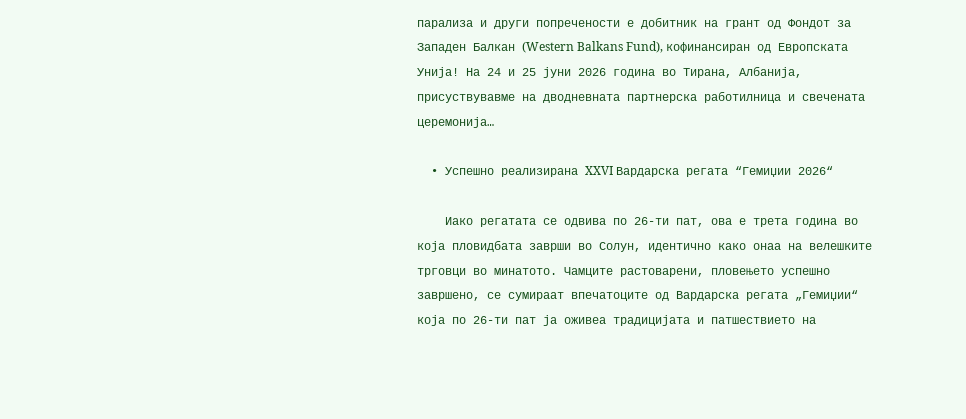парализа и други попречености е добитник на грант од Фондот за Западен Балкан (Western Balkans Fund), кофинансиран од Европската Унија! На 24 и 25 јуни 2026 година во Тирана, Албанија, присуствувавме на дводневната партнерска работилница и свечената церемонија…

  • Успешно реализирана XXVI Вардарска регата “Гемиџии 2026“

    Иако регатата се одвива по 26-ти пат, ова е трета година во која пловидбата заврши во Солун, идентично како онаа на велешките трговци во минатото. Чамците растоварени, пловењето успешно завршено, се сумираат впечатоците од Вардарска регата „Гемиџии“ која по 26-ти пат ја оживеа традицијата и патшествието на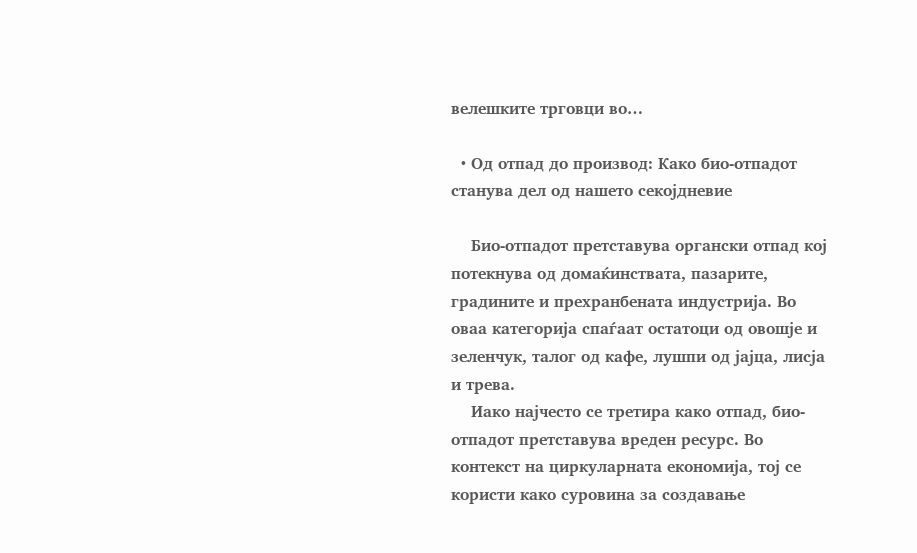велешките трговци во…

  • Од отпад до производ: Како био-отпадот станува дел од нашето секојдневие

    Био-отпадот претставува органски отпад кој потекнува од домаќинствата, пазарите, градините и прехранбената индустрија. Во оваа категорија спаѓаат остатоци од овошје и зеленчук, талог од кафе, лушпи од јајца, лисја и трева.
    Иако најчесто се третира како отпад, био-отпадот претставува вреден ресурс. Во контекст на циркуларната економија, тој се користи како суровина за создавање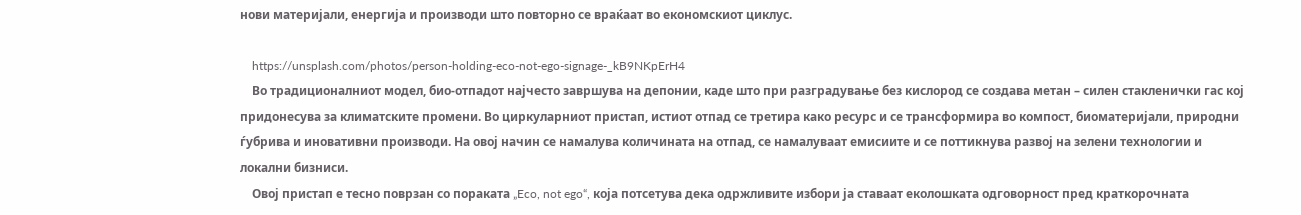нови материјали, енергија и производи што повторно се враќаат во економскиот циклус.

    https://unsplash.com/photos/person-holding-eco-not-ego-signage-_kB9NKpErH4
    Во традиционалниот модел, био-отпадот најчесто завршува на депонии, каде што при разградување без кислород се создава метан – силен стакленички гас кој придонесува за климатските промени. Во циркуларниот пристап, истиот отпад се третира како ресурс и се трансформира во компост, биоматеријали, природни ѓубрива и иновативни производи. На овој начин се намалува количината на отпад, се намалуваат емисиите и се поттикнува развој на зелени технологии и локални бизниси.
    Овој пристап е тесно поврзан со пораката „Eco, not ego“, која потсетува дека одржливите избори ја ставаат еколошката одговорност пред краткорочната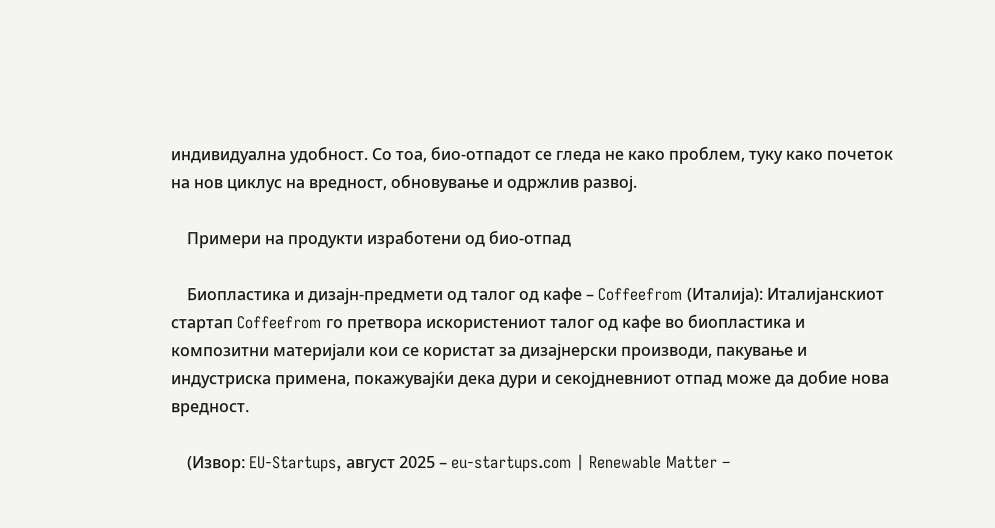индивидуална удобност. Со тоа, био-отпадот се гледа не како проблем, туку како почеток на нов циклус на вредност, обновување и одржлив развој.

    Примери на продукти изработени од био-отпад

    Биопластика и дизајн-предмети од талог од кафе – Coffeefrom (Италија): Италијанскиот стартап Coffeefrom го претвора искористениот талог од кафе во биопластика и композитни материјали кои се користат за дизајнерски производи, пакување и индустриска примена, покажувајќи дека дури и секојдневниот отпад може да добие нова вредност.

    (Извор: EU-Startups, август 2025 – eu-startups.com | Renewable Matter –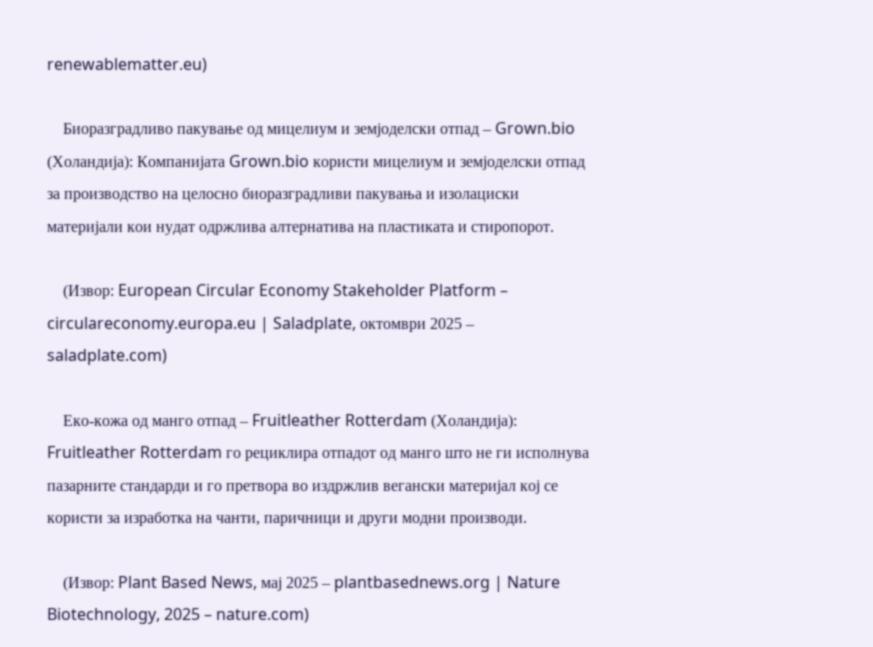renewablematter.eu)

    Биоразградливо пакување од мицелиум и земјоделски отпад – Grown.bio (Холандија): Компанијата Grown.bio користи мицелиум и земјоделски отпад за производство на целосно биоразградливи пакувања и изолациски материјали кои нудат одржлива алтернатива на пластиката и стиропорот.

    (Извор: European Circular Economy Stakeholder Platform – circulareconomy.europa.eu | Saladplate, октомври 2025 – saladplate.com)

    Еко-кожа од манго отпад – Fruitleather Rotterdam (Холандија): Fruitleather Rotterdam го рециклира отпадот од манго што не ги исполнува пазарните стандарди и го претвора во издржлив вегански материјал кој се користи за изработка на чанти, паричници и други модни производи.

    (Извор: Plant Based News, мај 2025 – plantbasednews.org | Nature Biotechnology, 2025 – nature.com)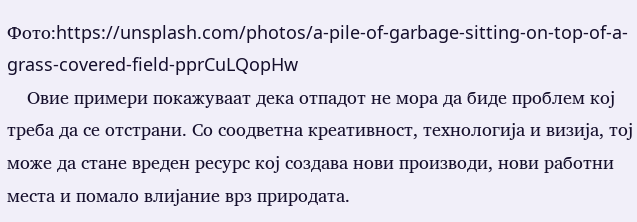Фото:https://unsplash.com/photos/a-pile-of-garbage-sitting-on-top-of-a-grass-covered-field-pprCuLQopHw
    Овие примери покажуваат дека отпадот не мора да биде проблем кој треба да се отстрани. Со соодветна креативност, технологија и визија, тој може да стане вреден ресурс кој создава нови производи, нови работни места и помало влијание врз природата.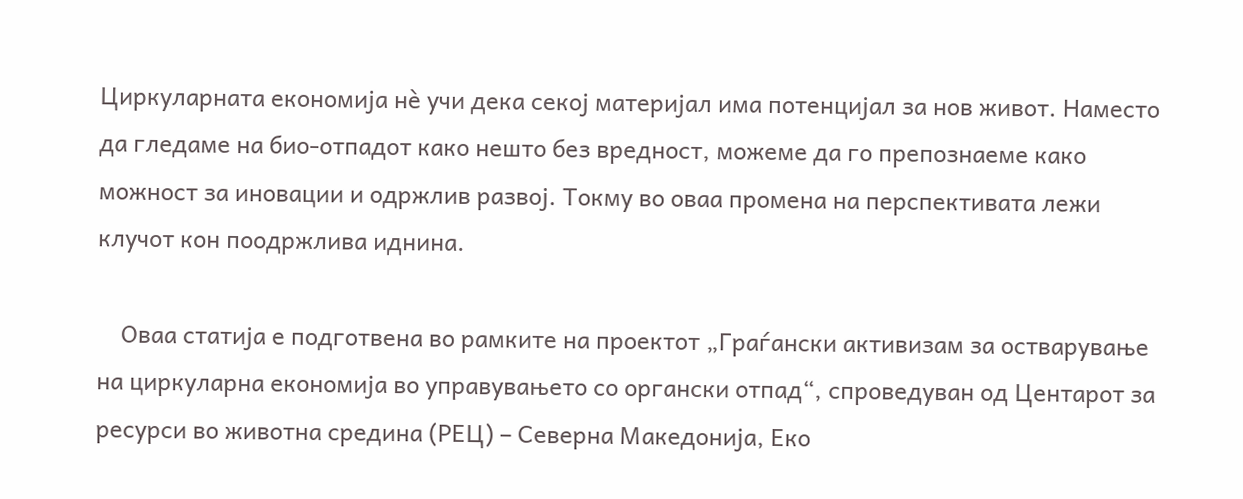Циркуларната економија нè учи дека секој материјал има потенцијал за нов живот. Наместо да гледаме на био-отпадот како нешто без вредност, можеме да го препознаеме како можност за иновации и одржлив развој. Токму во оваа промена на перспективата лежи клучот кон поодржлива иднина.

    Оваа статија е подготвена во рамките на проектот „Граѓански активизам за остварување на циркуларна економија во управувањето со органски отпад“, спроведуван од Центарот за ресурси во животна средина (РЕЦ) – Северна Македонија, Еко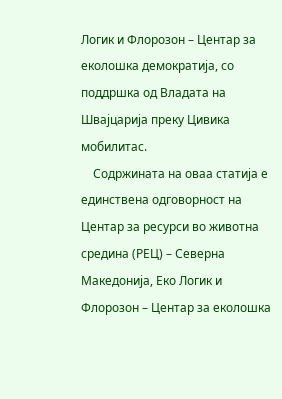Логик и Флорозон – Центар за еколошка демократија, со поддршка од Владата на Швајцарија преку Цивика мобилитас.
    Содржината на оваа статија е единствена одговорност на Центар за ресурси во животна средина (РЕЦ) – Северна Македонија, Еко Логик и Флорозон – Центар за еколошка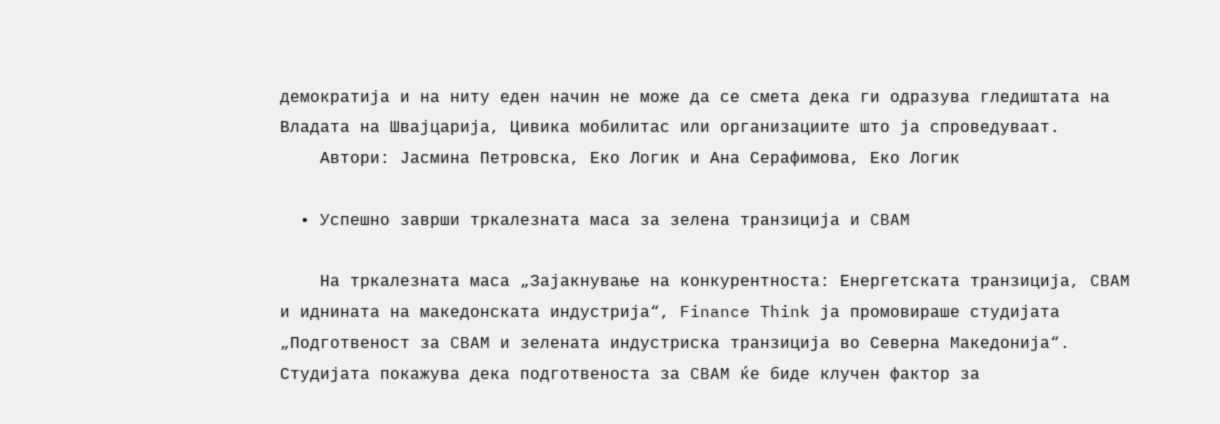демократија и на ниту еден начин не може да се смета дека ги одразува гледиштата на Владата на Швајцарија, Цивика мобилитас или организациите што ја спроведуваат.
    Автори: Јасмина Петровска, Еко Логик и Ана Серафимова, Еко Логик

  • Успешно заврши тркалезната маса за зелена транзиција и CBAM

    На тркалезната маса „Зајакнување на конкурентноста: Енергетската транзиција, CBAM и иднината на македонската индустрија“, Finance Think ја промовираше студијата „Подготвеност за CBAM и зелената индустриска транзиција во Северна Македонија“. Студијата покажува дека подготвеноста за CBAM ќе биде клучен фактор за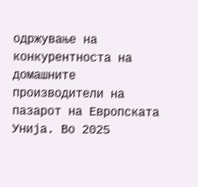одржување на конкурентноста на домашните производители на пазарот на Европската Унија. Во 2025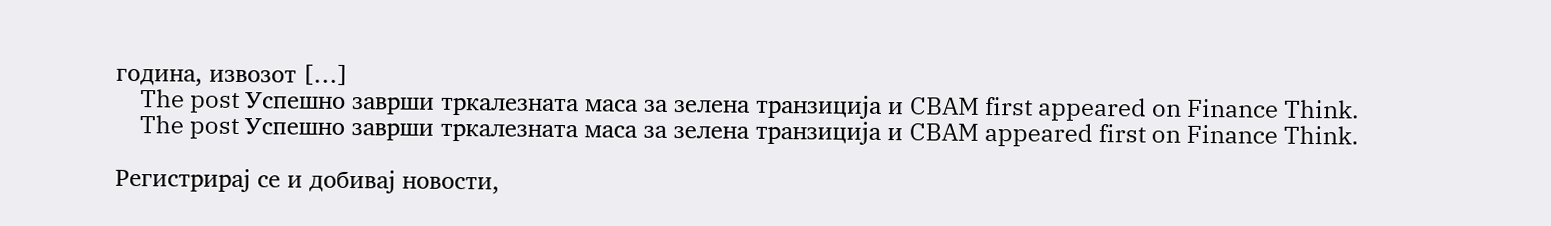година, извозот […]
    The post Успешно заврши тркалезната маса за зелена транзиција и CBAM first appeared on Finance Think.
    The post Успешно заврши тркалезната маса за зелена транзиција и CBAM appeared first on Finance Think.

Регистрирај се и добивај новости,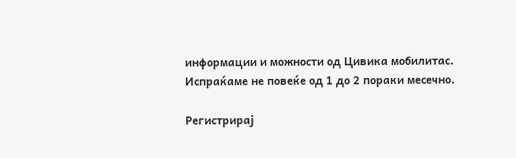информации и можности од Цивика мобилитас. Испраќаме не повеќе од 1 до 2 пораки месечно.

Регистрирај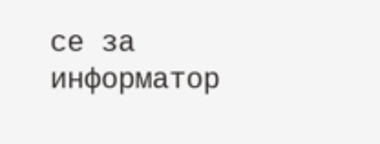се за информатор